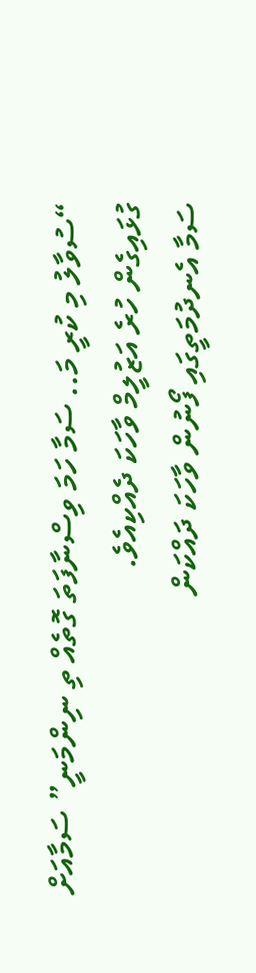“ސުވާލު މި ކުރީ މަ.. ސަމާ ހަމަ ވިސްނާފަތަ ގޮތެއް ތި ނިންމަނީ” ސަމާއަށް ގުޅައިގެން ހުރެ އަޒުލީމް ވާހަކަ ދެއްކިއެވެ.
ސަމާ އެނދުމަތީގައި ފޯނުން ވާހަކަ ދައްކަން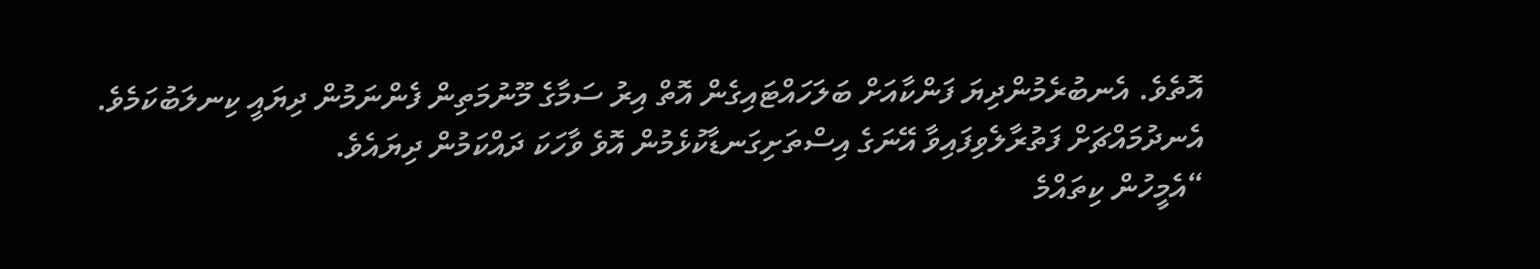އޮތެވެ. އެނބުރެމުންދިޔަ ފަންކާއަށް ބަލަހައްޓައިގެން އޮތް އިރު ސަމާގެ މޫނުމަތިން ފެންނަމުން ދިޔައީ ކިނލަބުކަމެވެ. އެނދުމައްޗަށް ފަތުރާލެވިފައިވާ އޭނަގެ އިސްތަށިގަނޑާކުޅެމުން އޮވެ ވާހަކަ ދައްކަމުން ދިޔައެވެ.
“އެމީހުން ކިތައްމެ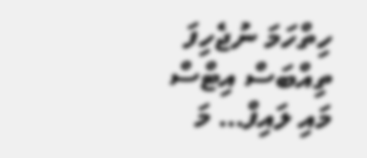ހިތްހަމަ ނުޖެހިފަ ތިއްބަސް އިޓްސް މައި ލައިފް… މަ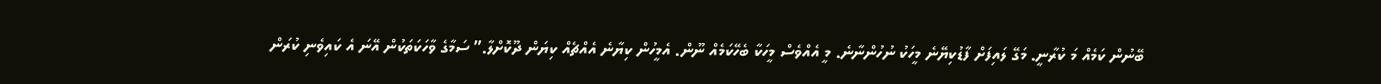ބޭނުން ކަމެއް މަ ކުރާނީ. މަގޭ ލައިފަށް ފާޑުކިޔޭނެ މީހަކު ނުހުންނާނެ. މީ އެއްވެސް މީހަކާ ބެހޭކަމެއް ނޫން. އެމީހުން ކިޔާނެ އެއްޗެއް ކިޔަން ދޫކޮށްލާ.” ސަމާގެ ވާހަކަތަކުން އޭނަ އެ ކައިވެނި ކުރަން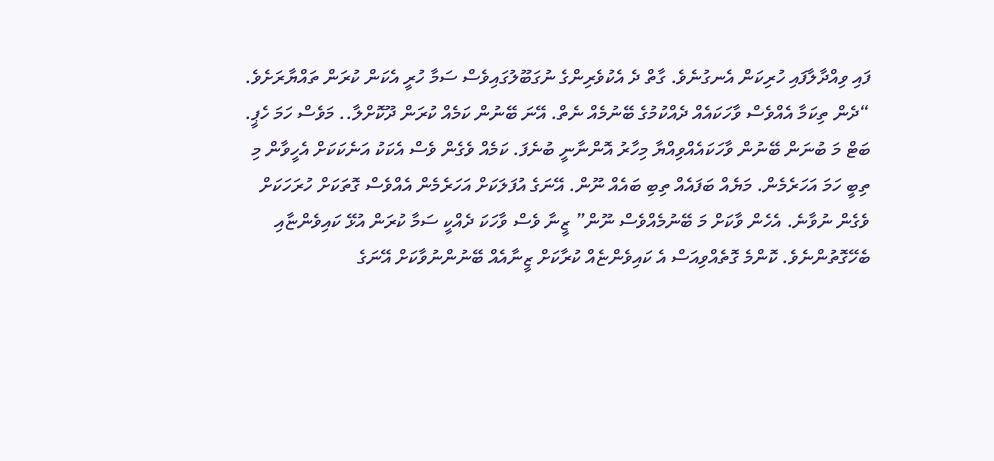ފައި ވިއްދާލާފައި ހުރިކަން އެނގުނެވެ. ގާތް ދެ އެކުވެރިންގެ ނުގަބޫލުގައިވެސް ސަމާ ހުރީ އެކަން ކުރަން ތައްޔާރަށެވެ.
“ދެން ތިކަމާ އެއްވެސް ވާހަކައެއް ދެއްކުމުގެ ބޭނުމެއް ނެތް. އޭނަ ބޭނުން ކަމެއް ކުރަން ދޫކޮށްލާ.. މަވެސް ހަމަ ހެޕީ. ބަޓް މަ ބުނަން ބޭނުން ވާހަކައެއްވިއްޔާ މިހާރު އޮންނާނީ ބުނެފަ. ކަމެއް ވެގެން ވެސް އެކަކު އަނެކަކަށް އެހީވާން މި ތިބީ ހަމަ އަހަރެމެން. މަޔެއް ބަފައެއް ތިބި ބައެއް ނޫން. އޭނަގެ އުފަލަކަށް އަހަރެމެން އެއްވެސް ގޮތަކަށް ހުރަހަކަށް ވެގެން ނުވާނެ. އެހެން ވާކަށް މަ ބޭނުމެއްވެސް ނޫން” ޒީނާ ވެސް ވާހަކަ ދެއްކީ ސަމާ ކުރަން އުޅޭ ކައިވެންޏާއި ބެހޭގޮތުންނެވެ. ކޮންމެ ގޮތެއްވިއަސް އެ ކައިވެންޏެއް ކުރާކަށް ޒީނާއެއް ބޭނުންނުވާކަށް އޭނަގެ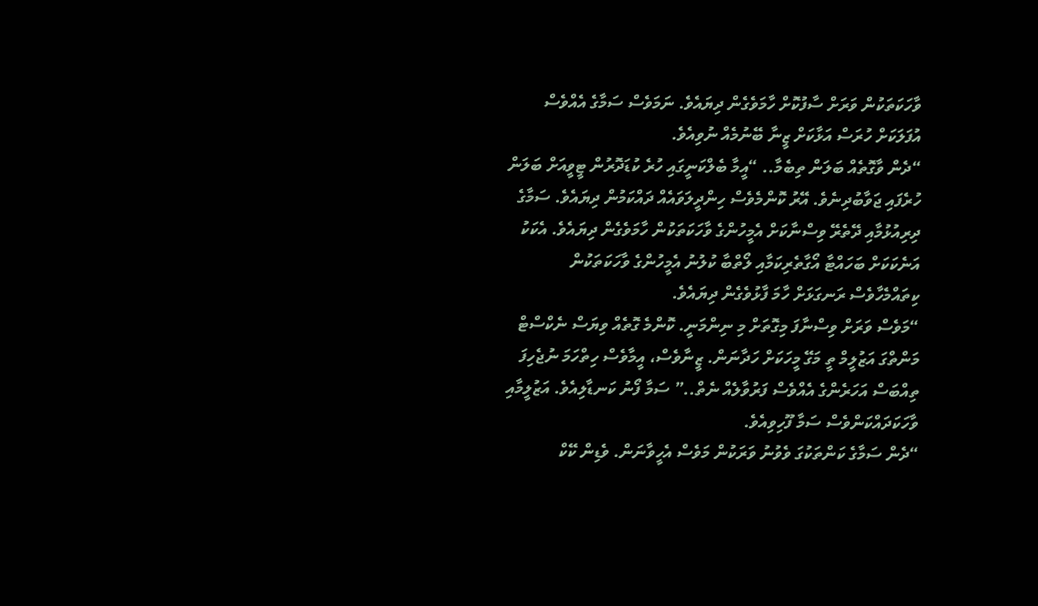ވާހަކަތަކުން ވަރަށް ސާފުކޮށް ހާމަވެގެން ދިޔައެވެ. ނަމަވެސް ސަމާގެ އެއްވެސް އުފަލަކަށް ހުރަސް އަޅާކަށް ޒީނާ ބޭނުމެއް ނުވިއެވެ.
“ދެން ވާގޮތެއް ބަލަން ތިބެމާ.. “އީމާ ބެލްކަނީގައި ހުރެ ކުޑަދޮރުން ޓީވީއަށް ބަލަން ހުރެފައި ޖަވާބުދިނެވެ. އޭރު ކޮންމެވެސް ހިންދީލަވައެއް ދައްކަމުން ދިޔައެވެ. ސަމާގެ ދިރިއުޅުމާއި ދޭތެރޭ ވިސްނާކަށް އެމީހުންގެ ވާހަކަތަކުން ހާމަވެގެން ދިޔައެވެ. އެކަކު އަނެކަކަށް ބަހައްޓާ އޯގާތެރިކަމާއި ލޯތްބާ ކުލުނު އެމީހުންގެ ވާހަކަތަކުން ކިތައްމެހާވެސް ރަނގަޅަށް ހާމަ ފާޅުވެގެން ދިޔައެވެ.
“މަވެސް ވަރަށް ވިސްނާފަ މިގޮތަށް މި ނިންމަނީ. ކޮންމެ ގޮތެއް ވިޔަސް ނެކްސްޓް މަންތްގަ އަޒުލީމް ތީ މަގޭ މީހަކަށް ހަދާނަން. ޒީނާވެސް، އީމާވެސް ހިތްހަމަ ނުޖެހިފަ ތިއްބަސް އަހަރެންގެ އެއްވެސް ފަރުވާލެއް ނެތް..” ސަމާ ފޯނު ކަނޑާލިއެވެ. އަޒުލީމާއި ވާހަކަދައްކަންވެސް ސަމާ ފޫހިވިއެވެ.
“ދެން ސަމާގެ ކަންތަކުގަ ވެވުނު ވަރަކުން މަވެސް އެހީވާނަން. ވެޑިން ކޭކް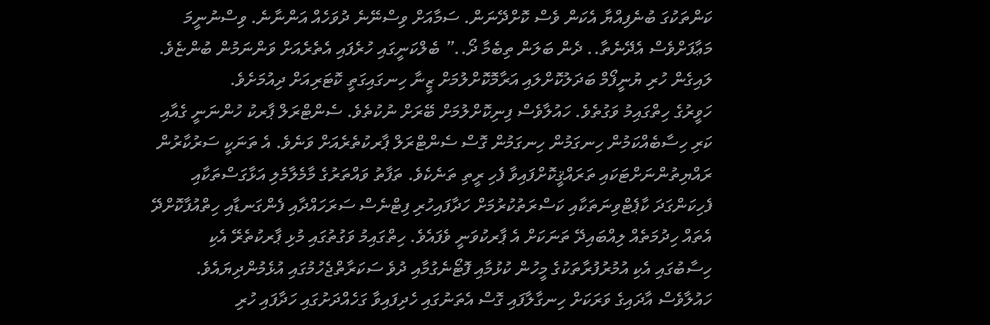ކަންތަކުގަ ބުނެފިއްޔާ އެކަން ވެސް ކޮށްދޭނަން. ސަމާއަށް ވިސްނޭނެ ދުވަހެއް އަންނާނެ. ވިސްނުނީމަ މަޢާފަށްވެސް އެދޭނެތާ.. ދެން ބަލަން ތިބެމާ ދޯ..” ބެލްކަނީގައި ހުރެފައި އެތެރެއަށް ވަންނަމުން ބުންޏެވެ. ލައިގެން ހުރި ޔުނީފޯމް ބަދަލުކޮށްލައި އަރާމޮކޮށްލުމަށް ޒީނާ ހިނގައިގަތީ ކޮޓަރިއަށް ދިއުމަށެވެ.
ހަވީރުގެ ހިތްގައިމު ވަގުތެވެ. ހައުލާވެސް ފިނިކޮށްލުމަށް ބޭރަށް ނުކުތެވެ. ސެންޓްރަލް ޕާރކު ހުންނަނީ ގެއާއި ކަރި ހިސާބެއްކަމުން ހިނގަމުން ހިނގަމުން ގޮސް ސެންޓްރަލް ޕާރކުތެރެއަށް ވަނެވެ. އެ ތަނަކީ ސަރުކާރުން ރައްޔިތުންނަށްޓަކައި ތަރައްޤީކޮށްފައިވާ ފެހި ރީތި ތަނެކެވެ. ތަފާތު ވައްތަރުގެ މާމެލާމެލި އަޅާގަސްތަކާއި ފެހިކަންގަދަ ކާޕެޓްވިނަތަކާއި ކަސްރަތުކުރުމަށް ހަދާފައިހުރި ފިޓްނެސް ސަރަހައްދާއި ފެންގަނޑާއި ހިތްއުފާކޮށްދޭ އެތައް ހިދުމަތެއް ލިއްބައިދޭ ތަނަކަށް އެ ޕާރކުވަނީ ވެފައެވެ. ހިތްގައިމު ވަގުތުގައި މުޅި ޕާރކުތެރޭ އެކި ހިސާބުގައި އެކި އުމުރުފުރާތަކުގެ މީހުން ކުޅުމާއި ފޮޓޯނެގުމާއި ދުވެ ސަކަރާތްޖެހުމުގައި އުޅެމުންދިޔައެވެ. ހައުލާވެސް އާދައިގެ ވަރަކަށް ހިނގާލާފައި ގޮސް އެތަނުގައި ހެދިފައިވާ ގަހެއްދަށުގައި ހަދާފައި ހުރި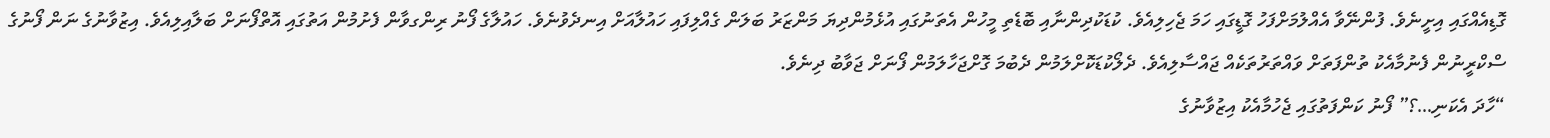ގޮޑިއެއްގައި އިށީނެވެ. ފުންނޭވާ އެއްލުމަށްފަހު ގޮޑީގައި ހަމަ ޖެހިލިއެވެ. ކުޑަކުދިންނާއި ބޮޑެތި މީހުން އެތަނުގައި އުޅެމުންދިޔަ މަންޒަރު ބަލަން ގެއްލިފައި ހައުލާއަށް އިނދެވުނެވެ. ހައުލާގެ ފޯނު ރިންގވާން ފެށުމުން އަތުގައި އޮތްފޯނަށް ބަލާއިލިއެވެ. އިޒުވާނުގެ ނަން ފޯނުގެ ސްކްރީނުން ފެނުމާއެކު ތުންފަތަށް ވައްތަރުތަކެއް ޖައްސާލިއެވެ. ދެލޯކުޑަކޮށްލަމުން ދެބުމަ ގޮށްޖަހާލަމުން ފޯނަށް ޖަވާބު ދިނެވެ.
“ހާދަ އެކަނި…؟” ފޯނު ކަންފަތުގައި ޖެހުމާއެކު އިޒުވާނުގެ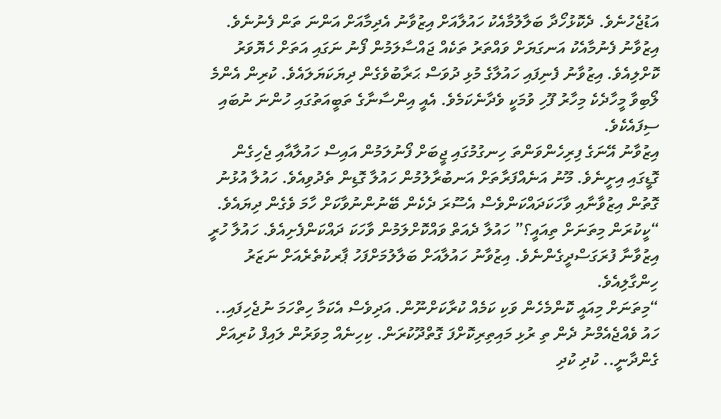އަޑުޖެހުނެވެ. ދެކޮޅުހޯދާ ބަލާލުމާއެކު ހައުލާއަށް އިޒުވާނު އެދިމާއަށް އަންނަ ތަން ފެނުނެވެ. އިޒުވާނު ފެނުމާއެކު އަނގަޔަށް ވައްތަރު ތަކެއް ޖައްސާލަމުން ފޯނު ނަގައި އަތަށް ހެޔޮވަރު ކޮށްލިއެވެ. އިޒުވާނު ފެނިފައި ހައުލާގެ މުޅި ދުވަސް ޙަރާބުވެގެން ދިޔަކަޔަލައެވެ. ކުރިން އެންމެ ލޯބިވާ މީހާދެކެ މިހާރު ފޫހި ވުމަކީ ވެދާނެކަމެވެ. އެއީ އިންސާނާގެ ތަބީއަތުގައި ހުންނަ ނުބައި ސިފައެކެވެ.
އިޒުވާނު އޭނަގެ ފިރިހެންވަންތަ ހިނގުމުގައި ޖީބަށް ފޯނުލަމުން އައިސް ހައުލާއާއި ޖެހިގެން ގޮޑީގައި އިށީނެވެ. މޫނު އަނެއްފަރާތަށް އަނބުރާލުމުން ހައުލާ ގޮޑިން ތެދުވިއެވެ. ހައުލާ އުޅުނު ގޮތުން އިޒުވާނާއި ވާހަކަދައްކަންވެސް އެސޫރަ ދެކެން ބޭނުންނުވާކަށް ހާމަ ވެގެން ދިޔައެވެ.
“ކީކުރަން މިތަނަށް ތިއައީ؟” ހައުލާ ދެއަތް ވައްކޮށްލަމުން ވާހަކަ ދައްކަންފެށިއެވެ. ހައުލާ ހުރީ އިޒުވާނާ ފުރަގަސްދީގެންނެވެ. އިޒުވާނު ހައުލާއަށް ބަލާލުމަށްފަހު ޕާރކުތެރެއަށް ނަޒަރު ހިންގާލިއެވެ.
“މިތަނަށް މިއައީ ކޮންމެހެން ވަކި ކަމެއް ކުރާކަށްނޫން. އަދިވެސް އެކަމާ ހިތްހަމަ ނުޖެހިފައި.. ހައު ވެއްޖެއެމްނު ދެން ތި ރުޅި މައިތިރިކޮށްފަ ގޮތްދޫކުރަން. ކިހިނެއް މިވަރުން ލައިފް ކުރިއަށް ގެންދާނީ.. ކުދި ކުދި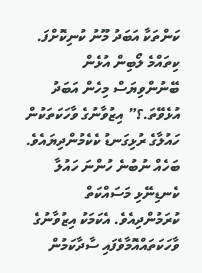ކަންތަކާ އަބަދު މޫނު ކުނިކޮށްފަ. ކިތައްމެ ލޯބިން އުޅެން ބޭނުންވިޔަސް މިހެން އަބަދު އުޅެވޭތަ.؟” އިޒުވާނުގެ ވާހަކަތަކުން ހައުލާގެ ރުޅިގަނޑު ކެކެމުންދިޔައެވެ. ބަހެއް ނުބުނެ ހުންނަ ހައުލާ ކެނޑިނޭޅި މަސައްކަތް ކުރަމުންދިއެވެ. އެކަމަކު އިޒުވާނުގެ ވާހަކަތައްއޮމާވެފައި ސާދާކަމުން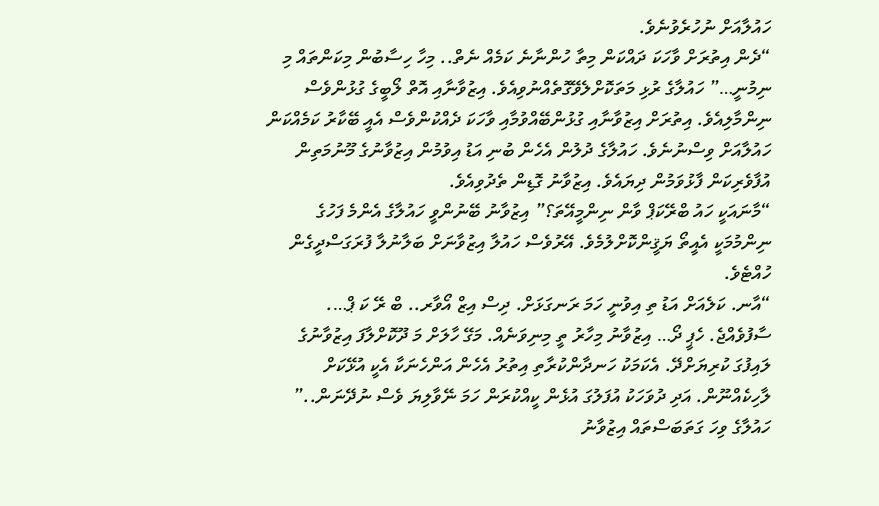ހައުލާއަށް ނުހުރެވުނެވެ.
“ދެން އިތުރަށް ވާހަކަ ދައްކަން މިތާ ހުންނާނެ ކަމެއް ނެތް.. މިހާ ހިސާބުން މިކަންތައް މި ނިމުނީ…” ހައުލާގެ ރުޅި މަތަކޮށްލެވޭގޮތެއްނުވިއެވެ. އިޒުވާނާއި އޮތް ލޯބީގެ ގުޅުންވެސް ނިންމާލިއެވެ. އިތުރަށް އިޒުވާނާއި ގުޅުންބޭއްވުމާއި ވާހަކަ ދެއްކުންވެސް އެއީ ބޭކާރު ކަމެއްކަން ހައުލާއަށް ވިސްނުނެވެ. ހައުލާގެ ދުލުން އެހެން ބުނި އަޑު އިވުމުން އިޒުވާނުގެ މޫނުމަތިން އުފާވެރިކަން ފާޅުވަމުން ދިޔައެވެ. އިޒުވާނު ގޮޑިން ތެދުވިއެވެ.
“މާނައަކީ ހައު ބްރޭކަޕް ވާން ނިންމީއޭތަ؟” އިޒުވާނު ބޭނުންވީ ހައުލާގެ އެންމެ ފަހުގެ ނިންމުމަކީ އެއީތޯ ޔަޤީންކޮށްލުމެވެ. އޭރުވެސް ހައުލާ އިޒުވާނަށް ބަލާނުލާ ފުރަގަސްދީގެން ހުއްޓެވެ.
“އާނ. ކަލެއަށް އަޑު ތި އިވުނީ ހަމަ ރަނގަޅަށް. ދިސް އިޒް އޯވާރ.. ބް ރޭ ކަ ޕް…. ސާފުވެއްޖެ. ހެޕީ ދޯ… އިޒުވާނު މިހާރު ތީ މިނިވަނެއް. މަގޭ ހާލަށް މަ ދޫކޮށްލާފަ އިޒުވާނުގެ ލައިފުގަ ކުރިޔަށްދޭ. އެކަމަކު ހަނދާންކުރާތި އިތުރު އެހެން އަންހެނަކާ އެކީ އުޅޭކަށް ލާހިކެއްނޫން. އަދި ދުވަހަކު އުފަލުގަ އުޅެން ކީއްކުރަން ހަމަ ނޭވާލިޔަ ވެސް ނުދޭނަން..” ހައުލާގެ ވިހަ ގަތަބަސްތައް އިޒުވާނު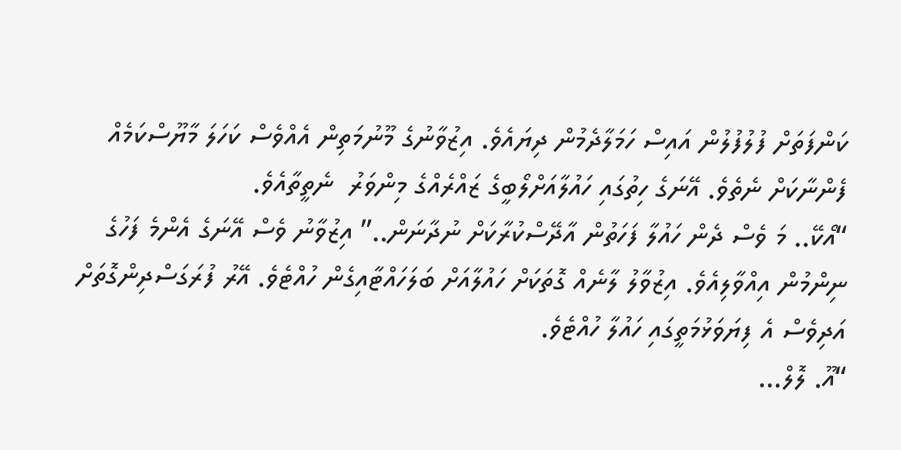ކަންފަތަށް ފުލުފުލުން އައިސް ހަމަލާދެމުން ދިޔައެވެ. އިޒުވާނުގެ މޫނުމަތިން އެއްވެސް ކަހަލަ މާޔޫސްކަމެއް ފެންނާކަށް ނެތެވެ. އޭނަގެ ހިތުގައި ހައުލާއަށްލޯބީގެ ޒައްރެއްގެ މިންވަރު  ނެތީތާއެވެ.
“އޯކޭ.. މަ ވެސް ދެން ހައުލާ ފަހަތުން އާދޭސްކުރާކަށް ނުދާނަން..” އިޒުވާނު ވެސް އޭނަގެ އެންމެ ފަހުގެ ނިންމުން އިއްވާލިއެވެ. އިޒުވާލު ލާނެއް ގޮތަކަށް ހައުލާއަށް ބަލަހައްޓާއިގެން ހުއްޓެވެ. އޭރު ފުރަގަސްދިންގޮތަށް އަދިވެސް އެ ފިޔަވަޅުމަތީގައި ހައުލާ ހުއްޓެވެ.
“އޫ. ލޮލް…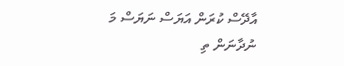އާދޭސް ކުރަން އަޔަސް ނަޔަސް މަ ނުދާނަން ތި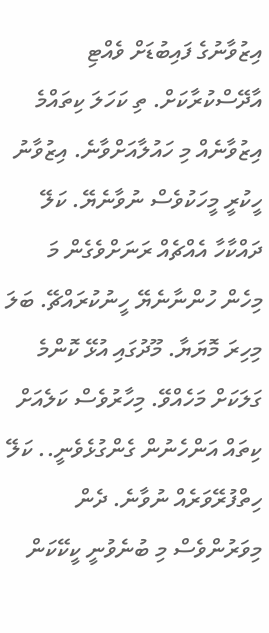އިޒުވާނުގެ ފައިބުޑަށް ވެއްޓި އާދޭސްކުރާކަށް. ތި ކަހަލަ ކިތައްމެ އިޒުވާނެއް މި ހައުލާއަށްވާނެ. އިޒުވާނު ހީކުރީ މީހަކުވެސް ނުވާނެޔޭ. ކަލޭ ދައްކާހާ އެއްޗެއް ރަނަށްވެގެން މަ މިހެން ހުންނާނެޔޭ ހީނުކުރައްޗޭ. ބަލަ މިހިރަ މޮޔަޔާ. މޫދުގައި އުޅޭ ކޮންމެ ގަލަކަށް މަހެއްވޭ. މިހާރުވެސް ކަލެއަށް ކިތައް އަންހެނުން ގެންގުޅެވެނީ.. ކަލޭ ހިތްފުރޭވަރެއް ނުވާނެ. ދެން މިވަރުންވެސް މި ބުނެވުނީ ކީކޭކަން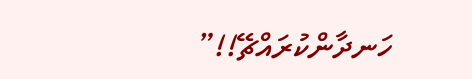ހަނދާންކުރައްޗޭ!!”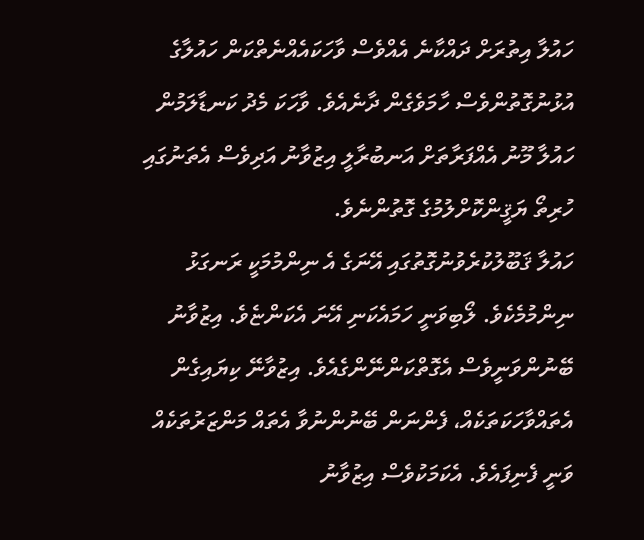ހައުލާ އިތުރަށް ދައްކާނެ އެއްވެސް ވާހަކައެއްނެތްކަން ހައުލާގެ އުޅުނުގޮތުންވެސް ހާމަވެގެން ދާނެއެވެ. ވާހަކަ މެދު ކަނޑާލަމުން ހައުލާ މޫނު އެއްފަރާތަށް އަނބުރާލީ އިޒުވާނު އަދިވެސް އެތަނުގައި ހުރިތޯ ޔަޤީންކޮށްލުމުގެ ގޮތުންނެވެ.
ހައުލާ ޤަބޫލުކުރެވުނުގޮތުގައި އޭނަގެ އެ ނިންމުމަކީ ރަނގަޅު ނިންމުމެކެވެ. ލޯބިވަނީ ހަމައެކަނި އޭނަ އެކަންޏެވެ. އިޒުވާނު ބޭނުންވަނީވެސް އެގޮތްކަންނޭންގެއެވެ. އިޒުވާނޭ ކިޔައިގެން އެތައްވާހަކަތަކެއް، ފެންނަން ބޭނުންނުވާ އެތައް މަންޒަރުތަކެއް ވަނީ ފެނިފައެވެ. އެކަމަކުވެސް އިޒުވާނު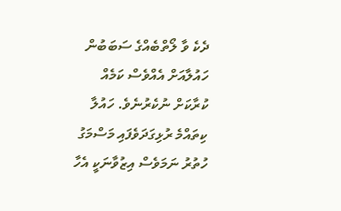ދެކެ ވާ ލޯތްބެއްގެ ސަބަބުން ހައުލާއަށް އެއްވެސް ކަމެއް ކުރާކަށް ނުކެރުނެވެ. ހައުލާ ކިތައްމެ ރުޅިގަދަވެފައި މަސްމަގު ހުތުރު ނަމަވެސް އިޒުވާނަކީ އެހާ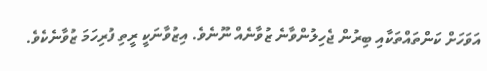އަވަހަށް ކަންތައްތަކާއި ބިރުން ޖެހިލުންވާނެ ޒުވާނެއް ނޫނެވެ. އިޒުވާނަކީ ރީތި ފުރިހަމަ ޒުވާނެކެވެ.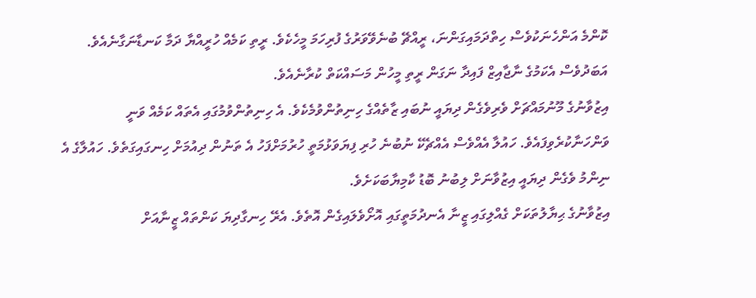ކޮންމެ އަންހެނަކުވެސް ހިތްދަމައިގަންނަ، ރީއްޗޭ ބުނެވޭވަރުގެ ފުރިހަމަ މީހެކެވެ. ރީތި ކަމެއް ހުރީއްޔާ ދަމާ ކަނޑާނަގާނެއެވެ. އަބަދުވެސް އެކަމުގެ ނާޖާއިޒް ފައިދާ ނަގަން ރީތި މީހުން މަސައްކަތް ކުރާނެއެވެ.
އިޒުވާނުގެ މޫނުމައްޗަށް ވެރިވެގެން ދިޔައީ ނުބައި ޒާތެއްގެ ހިނިތުންވުމެކެވެ. އެ ހިނިތުންވުމުގައި އެތައް ކަމެއް ވަނީ ވަންހަނާކުރެވިފައެވެ. ހައުލާ އެއްވެސް އެއްޗެކޭ ނުބުނެ ހުރި ފިޔަވަޅުމަތީ ހުރުމަށްފަހު އެ ތަނުން ދިއުމަށް ހިނގައިގަތެވެ. ހައުލާގެ އެ ނިންމު ވެގެން ދިޔައީ އިޒުވާނަށް ލިބުނު ބޮޑު ކާމިޔާބަކަށެވެ.
އިޒުވާނުގެ ޙިޔާލުތަކަށް ގެއްލިގައި ޒީނާ އެނދުމަތީގައި އޮށޯވެލައިގެން އޮތެވެ. އެރޭ ހިނގާދިޔަ ކަންތައް ޒީނާއަށް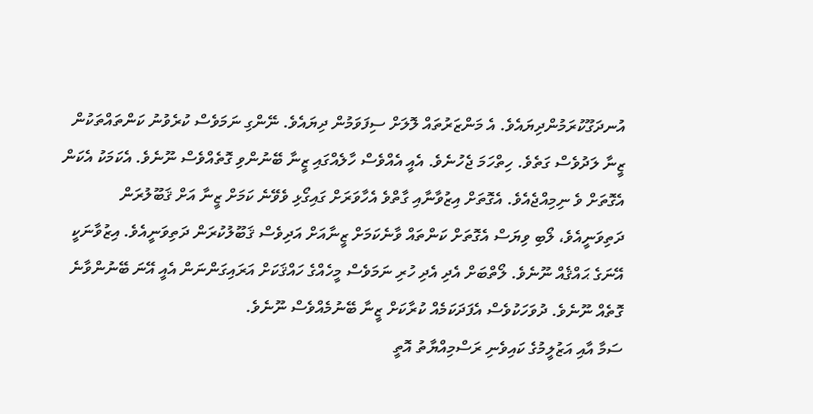އުނދަގޫކުރަމުންދިޔައެވެ. އެ މަންޒަރުތައް ލޮލަށް ސިފަވަމުން ދިޔައެވެ. ނޭންގި ނަމަވެސް ކުރެވުނު ކަންތައްތަކުން ޒީނާ ލަދުވެސް ގަތެވެ. ހިތްހަމަ ޖެހުނެވެ. އެއީ އެއްވެސް ހާލެއްގައި ޒީނާ ބޭނުންވި ގޮތެއްވެސް ނޫނެވެ. އެކަމަކު އެކަން އެގޮތަށް ވެ ނިމިއްޖެއެވެ. އެގޮތަށް އިޒުވާނާއި ގާތްވެ އެހާވަރަށް ގައިގޯޅި ވެވޭނެ ކަމަށް ޒީނާ އަށް ޤަބޫލުރަން ދަތިވަނީއެވެ، ލޯބި ވިޔަސް އެގޮތަށް ކަންތައް ވާނެކަމަށް ޒީނާއަށް އަދިވެސް ޤަބޫލުކުރަން ދަތިވަނީއެވެ. އިޒުވާނަކީ އޭނަގެ ޙައްޤެއް ނޫނެވެ. ލޯތްބަށް އެދި އެދި ހުރި ނަމަވެސް މީހެއްގެ ހައްޤަކަށް އަރައިގަންނަން އެއީ އޭނަ ބޭނުންވާނެ ގޮތެއް ނޫނެވެ. ދުވަހަކުވެސް އެފަދަކަމެއް ކުރާކަށް ޒީނާ ބޭނުމެއްވެސް ނޫނެވެ.
ސަމާ އާއި އަޒުލީމުގެ ކައިވެނި ރަސްމިއްޔާތު އޮތީ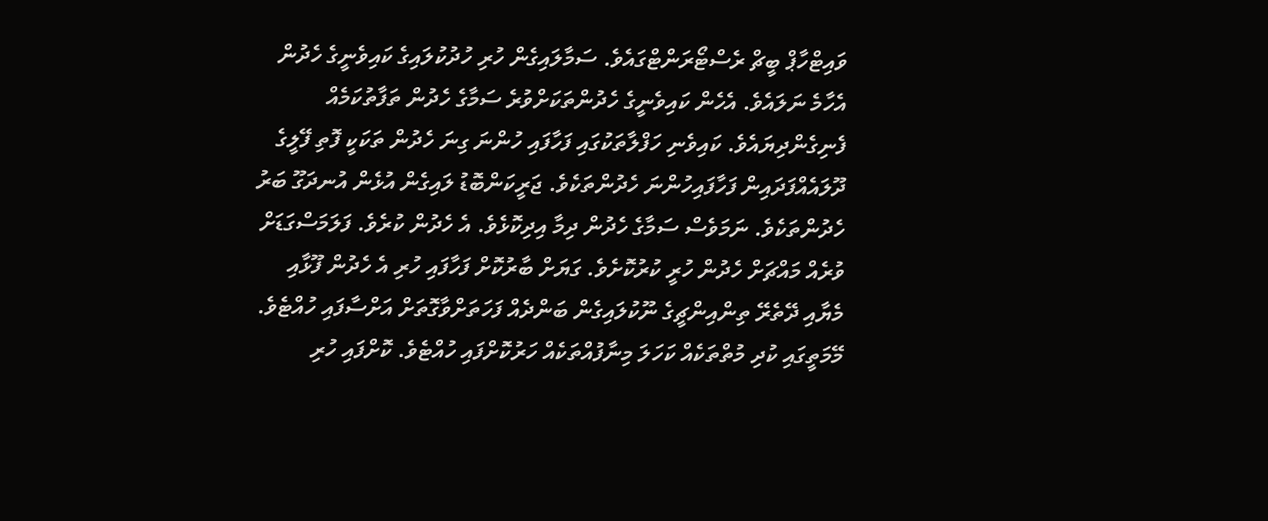ވައިޓްހާޕް ބީޗް ރެސްޓޯރަންޓްގައެވެ. ސަމާލައިގެން ހުރި ހުދުކުލައިގެ ކައިވެނީގެ ހެދުން އެހާމެ ނަލައެވެ. އެހެން ކައިވެނީގެ ހެދުންތަކަށްވުރެ ސަމާގެ ހެދުން ތަފާތުކަމެއް ފެނިގެންދިޔައެވެ. ކައިވެނި ހަފްލާތަކުގައި ފަހާފައި ހުންނަ ގިނަ ހެދުން ތަކަކީ ފޮތި ފޭލީގެ ދޫލައެއްފަދައިން ފަހާފައިހުންނަ ހެދުންތަކެވެ. ޖަރީކަންބޮޑު ލައިގެން އުޅެން އުނދަގޫ ބަރު ހެދުންތަކެވެ. ނަމަވެސް ސަމާގެ ހެދުން ދިމާ އިދިކޮޅެވެ. އެ ހެދުން ކުރެވެ. ފަލަމަސްގަޑަށް ވުރެއް މައްޗަށް ހެދުން ހުރީ ކުރުކޮށެވެ. ގަޔަށް ބާރުކޮށް ފަހާފައި ހުރި އެ ހެދުން ފޫޅާއި މެޔާއި ދޭތެރޭ ތިންއިންޗީގެ ނޫކުލައިގެން ބަންދެއް ފަހަތަށްވާގޮތަށް އަށްސާފައި ހުއްޓެވެ. މޭމަތީގައި ކުދި މުތްތަކެއް ކަހަލަ މިނާފުއްތަކެއް ހަރުކޮށްފައި ހުއްޓެވެ. ކޮށްފައި ހުރި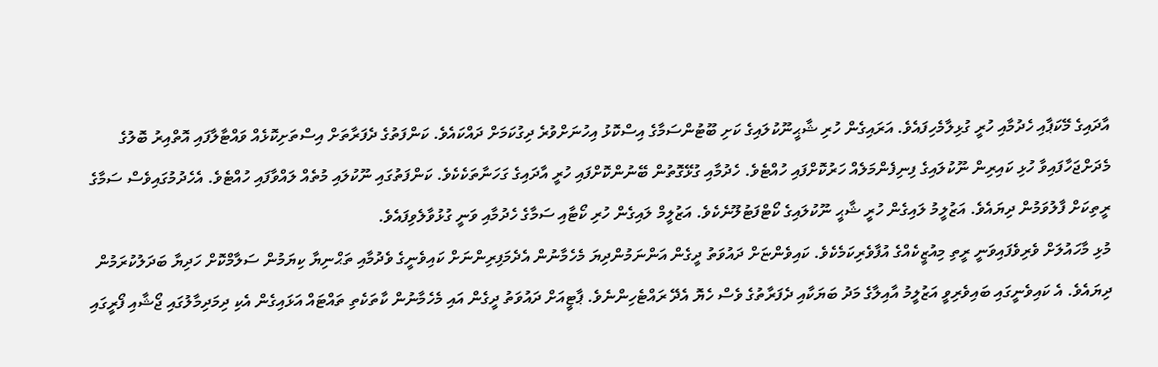އާދައިގެ މޭކަޕާއި ހެދުމާއި ހުރީ ގުޅިލާމެހިފައެވެ. އަރައިގެން ހުރި ޝާޙީނޫކުލައިގެ ކަށި ބޫޓުންސަމާގެ އިސްކޮޅު އިހުނަށްވުރެ ދިގުކަމަށް ދައްކައެވެ. ކަންފަތުގެ ދެފަރާތަށް އިސްތަށިކޮޅެއް ވައްޓާލާފައި އޮތްއިރު ބޮލުގެ މެދަށްޖަހާފައިވާ ހުޅި ކައިރިން ނޫކުލައިގެ ފިނިފެންމަލެއް ހަރުކޮށްފައި ހުއްޓެވެ. ހެދުމާއި ގުޅޭގޮތުން ބޭނުންކޮށްފައި ހުރީ އާދައިގެ ގަހަނާތަކެކެވެ. ކަންފަތުގައި ނޫކުލައި މުތެއް ލައްވާފައި ހުއްޓެވެ. އެހެދުމުގައިވެސް ސަމާގެ ރީތިކަށް ފާލުވަމުން ދިޔައެވެ. އަޒުލީމު ލައިގެން ހުރީ ޝާޙީ ނޫކުލައިގެ ކޯޓްފަޓުލޫނެކެވެ. އަޒުލީމް ލައިގެން ހުރި ކޯޓާއި ސަމާގެ ހެދުމާއި ވަނީ ގުޅުވާލެވިފައެވެ.
މުޅި މާހައުލަށް ވެރިވެފައިވަނީ ރީތި މިއުޒީކެއްގެ އުފާވެރިކަމެކެވެ. ކައިވެންޏަށް ދައުވަތު ދީގެން އަންނަމުންދިޔަ މެހެމާނުން އެދެމަފިރިންނަށް ކައިވެނީގެ ވެދުމާއި ތަޙްނިޔާ ކިޔަމުން ސަލާމްކޮށް ހަދިޔާ ބަދަލުކުރަމުން ދިޔައެވެ. އެ ކައިވެނީގައި ބައިވެރިވީ އަޒުލީމު އާއިލާގެ މަދު ބަޔަކާއި ދެފަރާތުގެ ވެސް ހެޔޮ އެދޭ ރައްޓެހިންނެވެ. ޕާޓީއަށް ދައުވަތު ދީގެން އައި މެހެމާނުން ކާތަކެތި ތައްޓައް އަޅައިގެން އެކި ދިމަދިމާލުގައި ޖޯޝާއި ފޯރީގައި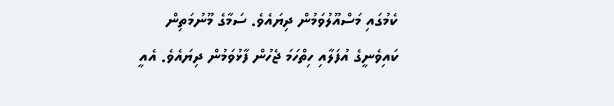ކެމުގައި މަސްއޫލުވަމުން ދިޔައެވެ. ސަމާގެ މޫނުމަތިން ކައިވެނީގެ އުފަލާއި ހިތްހަމަ ޖެހުން ފާޅުވަމުން ދިޔައެވެ. އެއީ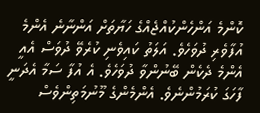ކޮންމެ އަންހެންކުއްޖެއްގެ ހަޔާތަށް އަންނާނެ އެންމެ އުފާވެރި ދުވަހެވެ. އަލަތު ކައިވެނި ކުރެވޭ ދުވަސް އެއީ އެންމެ ދެކެން ބޭނުންވާ ދުވަހެވެ. އެ އުފާ ސަމާ އެދަނީ ފާހަގަ ކުރަމުންނެވެ. އެންމެންގެ މޫނުމަތިންވެސް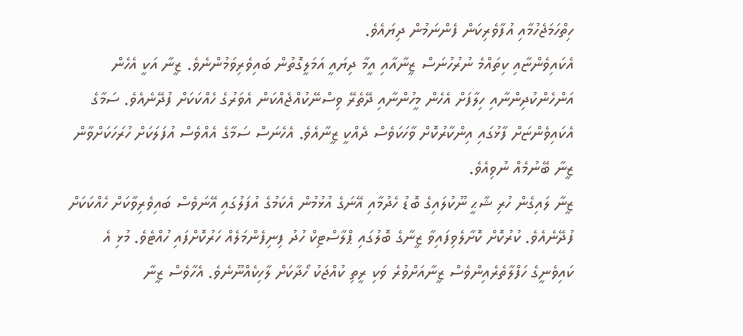ހިތްހަމަޖެހުމާއި އުފާވެރިކަން ފެންނަމުން ދިޔައެވެ.
އެކައިވެންޏާއި ކިތައްމެ ނުރުހުނަސް ޒީނާއާއި އީމާ ދިޔައީ އަމަލީގޮތުން ބައިވެރިވަމުންނެވެ. ޒީނާ އަކީ އެހެން އަންހެންކުދިންނާއި ހިލާފަށް އެހެން މީހުންނާއި ދޭތެރޭ ވިސްނޭކުއްޖެއްކަން އެވަރުގެ ހެއްކަކަށް ފުދޭނެއެވެ. ސަމާގެ އެކައިވެންޏަށް ފާޅުގައި އިންކާރުކޮށް ވާހަކަވެސް ދެއްކީ ޒީނާއެވެ. އެހެނަސް ސަމާގެ އެއްވެސް އުފަލަކަށް ހުރަހަކަށްވާން ޒީނާ ބޭނުމެއް ނުވިއެވެ.
ޒީނާ ލައިގެން ހުރި ޝާޙީ ނޫކުލައިގެ ބޮޑު ހެދުމާއި އޭނަގެ އުޅުމުން އެކަމުގެ އުފަލުގައި އޭނަވެސް ބައިވެރިވާކަށް ހެއްކަކަށް ފުދޭނެއެވެ. ކުރުކޮށް ކޮށާލެވިފައިވާ ޒީނާގެ ބޮލުގައި ޕްލާސްޓިކް ހުދު ފިނިފެންމަލެއް ހަރުކޮށްފައި ހުއްޓެވެ. މުޅި އެ ކައިވެނީގެ ހަފްލާތެރެއިންވެސް ޒީނާއަށްވުރެ ވަކި ރީތި ކުއްޖަކު ހޯދާކަށް ލާހިކެއްނޫނެވެ. އެހާވެސް ޒީނާ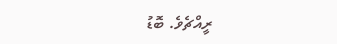ރީއްޗެވެ. ބޮޑު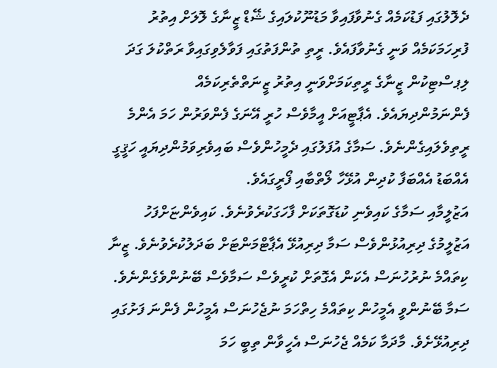ދެލޮލުގައި ފަޑުކަމެއް ގެނުވާފައިވާ މަޑުނޫކުލައިގެ ޝޭޑް ޒީނާގެ ލޮލަށް އިތުރު ފުރިހަމަކަމެއް ވަނީ ގެނުވާފައެވެ. ރީތި ތުންފަތުގައި ފަވާލެވިގައިވާ ރަތްކުލަ ގަދަ ލިޕސްޓިކުން ޒީނާގެ ރީތިކަމަށްވަނީ އިތުރު ޒީނަތްތެރިކަމެއް ފެންނަމުންދިޔައެވެ. އެޕާޓީއަށް އީމާވެސް ހުރީ އޭނަގެ ފެންވަރުން ހަމަ އެންމެ ރީތިވެލައިގެންނެވެ. ސަމާގެ އުފަލުގައި ދެމީހުންވެސް ބައިވެރިވަމުންދިޔައީ ހަޤީގީ އެއްބަޑު އެއްބަފާ ކުދިން އުޅޭހާ ލޯތްބާއި ފޯރީގައެވެ.
އަޒުލީމާއި ސަމާގެ ކައިވެނި ކުޑަގޮތަކަށް ފާހަގަކުރެވުނެވެ. ކައިވެންޏަށްފަހު އަޒުލީމުގެ ދިރިއުޅުންވެސް ސަމާ ދިރިއުޅޭ އެޕާޓްމަންޓަށް ބަދަލުކުރެވުނެވެ. ޒީނާ ކިތައްމެ ނުރުހުނަސް އެކަން އެގޮތަށް ކުރީވެސް ސަމާވެސް ބޭނުންވެގެންނެވެ. ސަމާ ބޭނުންވީ އެމީހުން ކިތައްމެ ހިތްހަމަ ނުޖެހުނަސް އެމީހުން ފެންނަ ފަށުގައި ދިރިއުޅޭށެވެ. މާދަމާ ކަމެއް ޖެހުނަސް އެހީވާން ތިބީ ހަމަ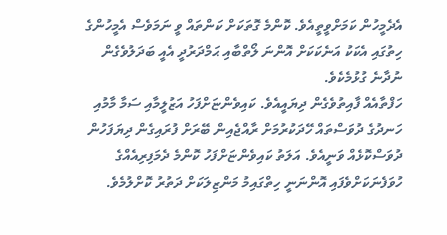އެދެމީހުން ކަމަށްވީތީއެވެ. ކޮންމެ ގޮތަކަށް ކަންތައް ވީ ނަމަވެސް އެމީހުންގެ ހިތުގައި އެކަކު އަނެކަކަށް އޮންނަ ލޯތްބާއި ޙަމްދަރުދީ އެއީ ބަދަލުވެގެން ނުދާނެ ގުޅުމެކެވެ.
ހަފްތާއެއް ފާއިތުވެގެން ދިޔައީއެވެ. ކައިވެންޏަށްފަހު އަޒުލީމާއި ސަމާ މާމުއި ހަނދުގެ ދުވަސްތައް ހޭދަކުރުމަށް ރާއްޖެއިން ބޭރަށް ފުރައިގެން ދިޔަފަހުން ދުވަސްކޮޅެއް ވަނީއެވެ. އަލަތު ކައިވެންޏަށްފަހު ކޮންމެ ދެމަފިރިއެއްގެ ހުވަފެނަކަށްވެފައި އޮންނަނީ ހިތްގައިމު މަންޒިލަކަށް ދަތުރު ކޮށްލުމެވެ.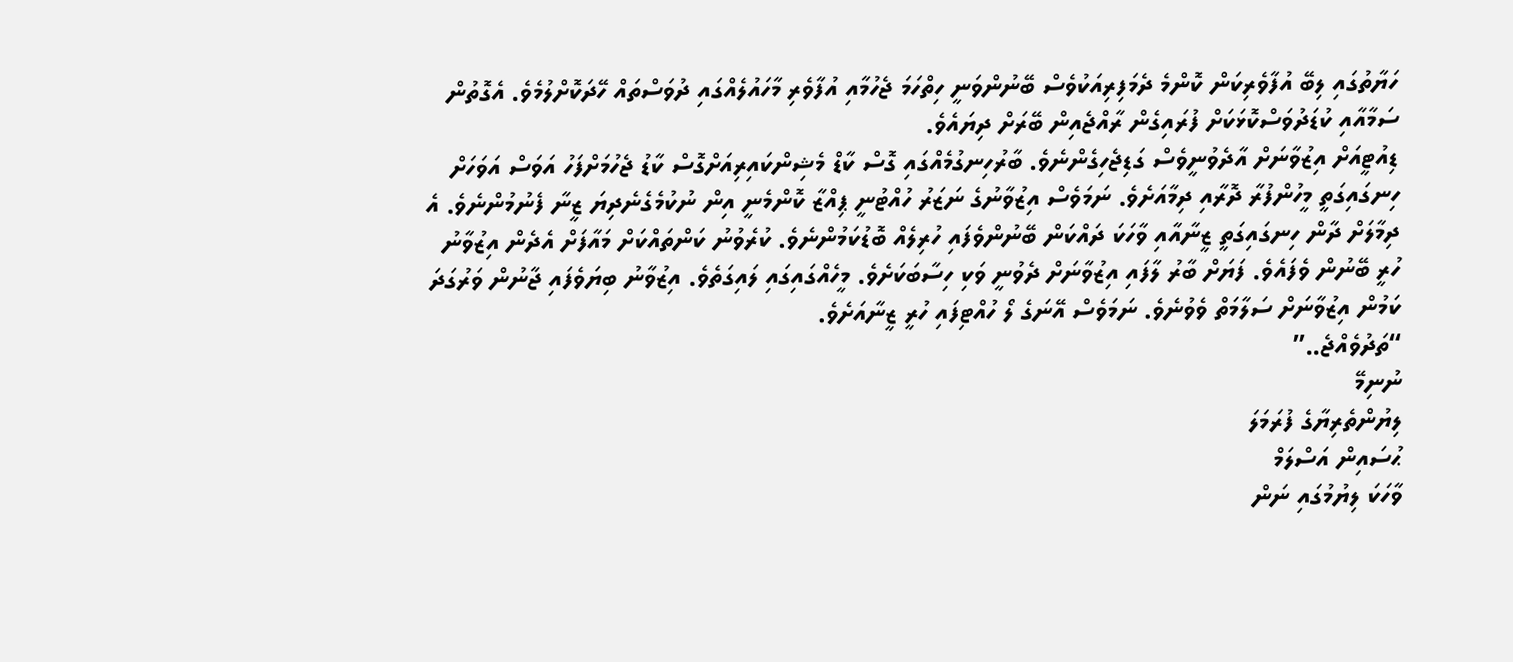ހަޔާތުގައި ލިބޭ އުފާވެރިކަން ކޮންމެ ދެމަފިރިއަކުވެސް ބޭނުންވަނީ ހިތްހަމަ ޖެހުމާއި އުފާވެރި މާހައުލެއްގައި ދުވަސްތައް ހޭދަކޮށްލުމެވެ. އެގޮތުން ސަމާއާއި ކުޑަދުވަސްކޮޅަކަށް ފުރައިގެން ރާއްޖެއިން ބޭރަށް ދިޔައެވެ.
ޑިއުޓީއަށް އިޒުވާނަށް އާދެވުނީވެސް ގަޑިޖެހިގެންނެވެ. ބާރުހިނގުމެއްގައި ގޮސް ކާޑް މެޝިންކައިރިއަށްގޮސް ކާޑު ޖެހުމަށްފަހު އަވަސް އަވަހަށް ހިނގައިގަތީ މީހުންފުރާ ދޮރާއި ދިމާއަށެވެ. ނަމަވެސް އިޒުވާނުގެ ނަޒަރު ހުއްޓުނީ ޕިއްޒާ ކޮންމެނީ އިން ނުކުމެގެނެދިޔަ ޒީނާ ފެނުމުންނެވެ. އެ ދިމާލަށް ދާން ހިނގައިގަތީ ޒީނާއާއި ވާހަކަ ދައްކަން ބޭނުންވެފައި ހުރިލެއް ބޮޑުކަމުންނެވެ. ކުރެވުނު ކަންތައްކަށް މައާފަށް އެދެން އިޒުވާނު ހުރީ ބޭނުން ވެފައެވެ. ފަޔަށް ބާރު ލާފައި އިޒުވާނަށް ދެވުނީ ވަކި ހިސާބަކަށެވެ. މީހެއްގައިގައި ލައިގަތެވެ. އިޒުވާނު ބިޔަވެފައި ޖާނުން ވަރުގަދަ ކަމުން އިޒުވާނަށް ސަލާމަތް ވެވުނެވެ. ނަމަވެސް އޭނަގެ ލޯ ހުއްޓިފައި ހުރީ ޒީނާއަށެވެ.
“ތަދުވެއްޖެ..”
ނުނިމޭ
ލިޔުންތެރިޔާގެ ފުރަމަލަ
ޙުސައިން އަސްލަމް
ވާހަކަ ލިޔުމުގައި ނަން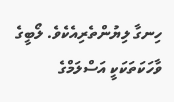ހިނގާ ލިޔުންތެރިއެކެވެ. ލޯބީގެ ވާހަކަތަކަކީ އަސްލަމްގެ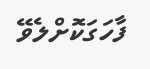ފާހަގަކޮށްލެވޭ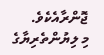ޖޮންރާއެކެވެ.
މި ލިޔުންތެރިޔާގެ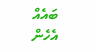ބައެއް އެހެން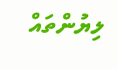ލިޔުންތައް